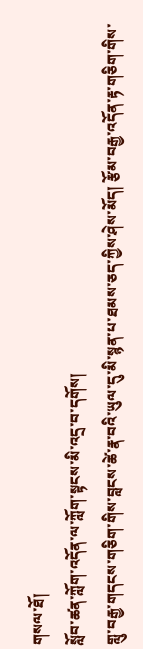གསལ་ཐོ།
སློབ་ཚན་ཀློག་འདོན་ལ་ཀློག་སྟངས་མི་འདྲ་བ་དགོས།
གླུ་བརྒྱ་གདངས་གཅིག་གིས་བླངས་ཚེ་རྣ་བའི་ཡུལ་དུ་མི་སྙན་པ་ཐམས་ཅད་ཀྱིས་ཤེས་མོད། རྩོམ་བརྒྱ་འདོན་རྟ་གཅིག་གིས་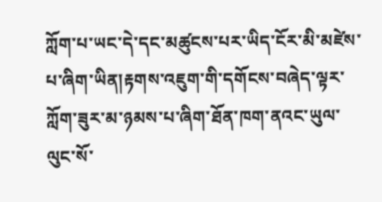ཀློག་པ་ཡང་དེ་དང་མཚུངས་པར་ཡིད་ངོར་མི་མཛེས་པ་ཞིག་ཡིན།རྟགས་འཇུག་གི་དགོངས་བཞེད་ལྟར་ཀློག་ཟུར་མ་ཉམས་པ་ཞིག་ཐོན་ཁག་ནའང་ཡུལ་ལུང་སོ་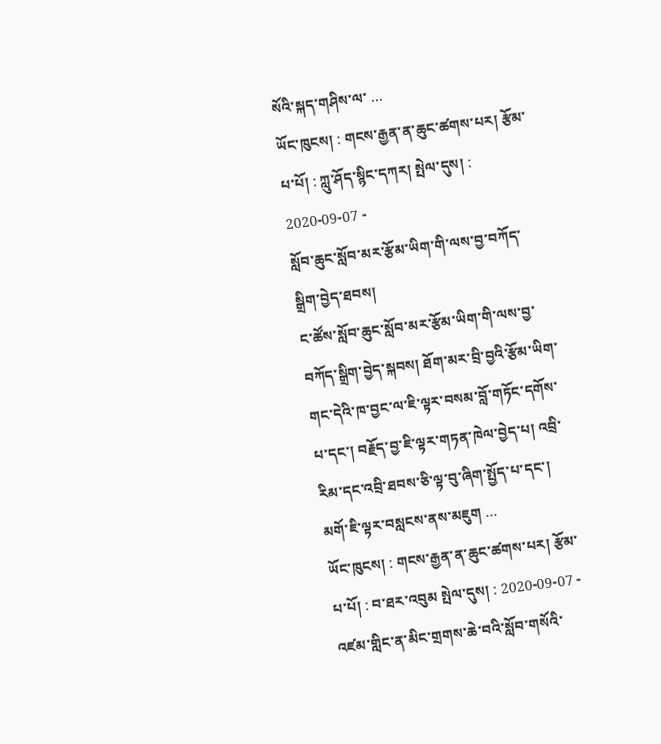སོའི་སྐད་གཤིས་ལ་ ...
ཡོང་ཁུངས། : གངས་རྒྱན་ན་ཆུང་ཚགས་པར། རྩོམ་པ་པོ། : ཀླུ་ཤོད་སྙིང་དཀར། སྤེལ་དུས། : 2020-09-07 -
སློབ་ཆུང་སློབ་མར་རྩོམ་ཡིག་གི་ལས་བྱ་བཀོད་སྒྲིག་བྱེད་ཐབས།
ང་ཚོས་སློབ་ཆུང་སློབ་མར་རྩོམ་ཡིག་གི་ལས་བྱ་བཀོད་སྒྲིག་བྱེད་སྐབས། ཐོག་མར་བྲི་བྱའི་རྩོམ་ཡིག་གང་དེའི་ཁ་བྱང་ལ་ཇི་ལྟར་བསམ་བློ་གཏོང་དགོས་པ་དང་། བརྗོད་བྱ་ཇི་ལྟར་གཏན་ཁེལ་བྱེད་པ། འབྲི་རིམ་དང་འབྲི་ཐབས་ཅི་ལྟ་བུ་ཞིག་སྤྱོད་པ་དང་། མགོ་ཇི་ལྟར་བསླངས་ནས་མཇུག ...
ཡོང་ཁུངས། : གངས་རྒྱན་ན་ཆུང་ཚགས་པར། རྩོམ་པ་པོ། : བ་ཐར་འབུམ སྤེལ་དུས། : 2020-09-07 -
འཛམ་གླིང་ན་མིང་གྲགས་ཆེ་བའི་སློབ་གསོའི་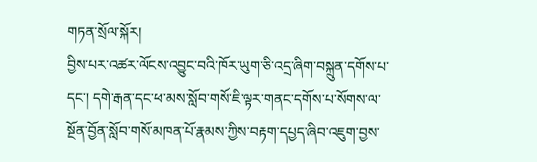གཏན་སྲོལ་སྐོར།
བྱིས་པར་འཚར་ལོངས་འབྱུང་བའི་ཁོར་ཡུག་ཅི་འདྲ་ཞིག་བསྐྲུན་དགོས་པ་དང་། དགེ་རྒན་དང་ཕ་མས་སློབ་གསོ་ཇི་ལྟར་གནང་དགོས་པ་སོགས་ལ་སྔོན་བྱོན་སློབ་གསོ་མཁན་པོ་རྣམས་ཀྱིས་བརྟག་དཔྱད་ཞིབ་འཇུག་བྱས་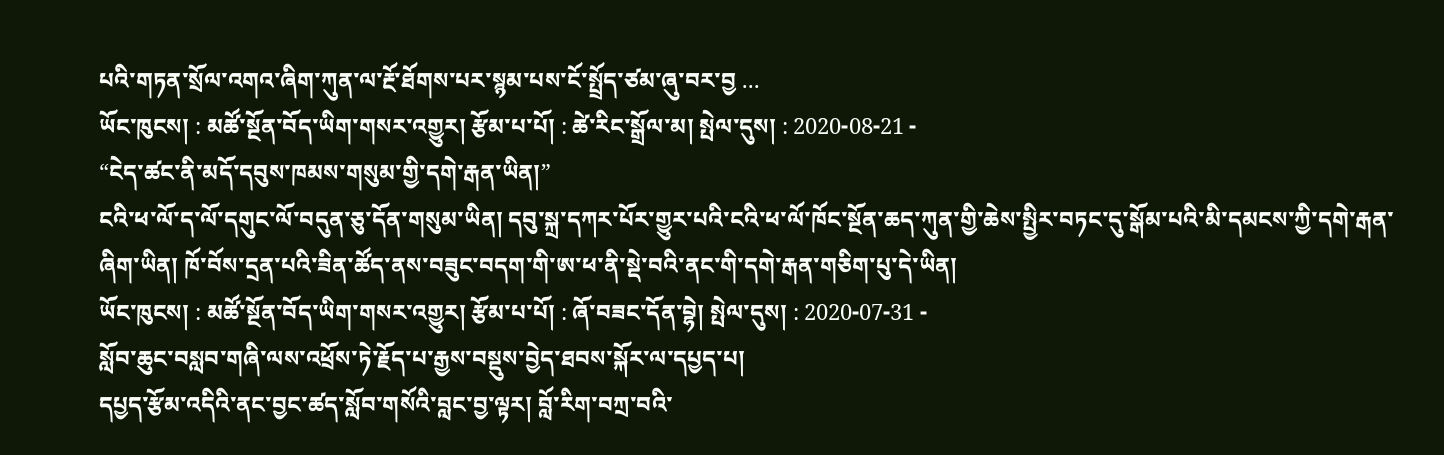པའི་གཏན་སྲོལ་འགའ་ཞིག་ཀུན་ལ་རྔོ་ཐོགས་པར་སྙམ་པས་ངོ་སྤྲོད་ཙམ་ཞུ་བར་བྱ ...
ཡོང་ཁུངས། : མཚོ་སྔོན་བོད་ཡིག་གསར་འགྱུར། རྩོམ་པ་པོ། : ཚེ་རིང་སྒྲོལ་མ། སྤེལ་དུས། : 2020-08-21 -
“ངེད་ཚང་ནི་མདོ་དབུས་ཁམས་གསུམ་གྱི་དགེ་རྒན་ཡིན།”
ངའི་ཕ་ལོ་ད་ལོ་དགུང་ལོ་བདུན་ཅུ་དོན་གསུམ་ཡིན། དབུ་སྐྲ་དཀར་པོར་གྱུར་པའི་ངའི་ཕ་ལོ་ཁོང་སྔོན་ཆད་ཀུན་གྱི་ཆེས་སྤྱིར་བཏང་དུ་སྒོམ་པའི་མི་དམངས་ཀྱི་དགེ་རྒན་ཞིག་ཡིན། ཁོ་བོས་དྲན་པའི་ཟིན་ཚོད་ནས་བཟུང་བདག་གི་ཨ་ཕ་ནི་སྡེ་བའི་ནང་གི་དགེ་རྒན་གཅིག་པུ་དེ་ཡིན།
ཡོང་ཁུངས། : མཚོ་སྔོན་བོད་ཡིག་གསར་འགྱུར། རྩོམ་པ་པོ། : ཞོ་བཟང་དོན་བྷེ། སྤེལ་དུས། : 2020-07-31 -
སློབ་ཆུང་བསླབ་གཞི་ལས་འཕྲོས་ཏེ་རྗོད་པ་རྒྱས་བསྡུས་བྱེད་ཐབས་སྐོར་ལ་དཔྱད་པ།
དཔྱད་རྩོམ་འདིའི་ནང་བྱང་ཚད་སློབ་གསོའི་བླང་བྱ་ལྟར། བློ་རིག་བཀྲ་བའི་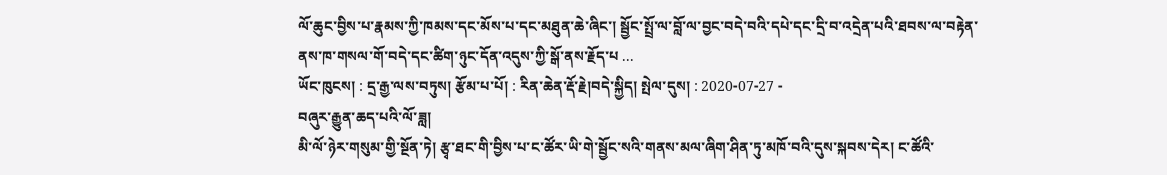ལོ་ཆུང་བྱིས་པ་རྣམས་ཀྱི་ཁམས་དང་མོས་པ་དང་མཐུན་ཆེ་ཞིང་། སྦྱོང་སྤྲོ་ལ་བློ་ལ་བྱང་བདེ་བའི་དཔེ་དང་དྲི་བ་འདྲེན་པའི་ཐབས་ལ་བརྟེན་ནས་ཁ་གསལ་གོ་བདེ་དང་ཚིག་ཉུང་དོན་འདུས་ཀྱི་སྒོ་ནས་རྗོད་པ ...
ཡོང་ཁུངས། : དྲ་རྒྱ་ལས་བཏུས། རྩོམ་པ་པོ། : རིན་ཆེན་རྡོ་རྗེ།བདེ་སྐྱིད། སྤེལ་དུས། : 2020-07-27 -
བཞུར་རྒྱུན་ཆད་པའི་ལོ་ཟླ།
མི་ལོ་ཉེར་གསུམ་གྱི་སྔོན་ཏེ། རྩྭ་ཐང་གི་བྱིས་པ་ང་ཚོར་ཡི་གེ་སྦྱོང་སའི་གནས་མལ་ཞིག་ཤིན་ཏུ་མཁོ་བའི་དུས་སྐབས་དེར། ང་ཚོའི་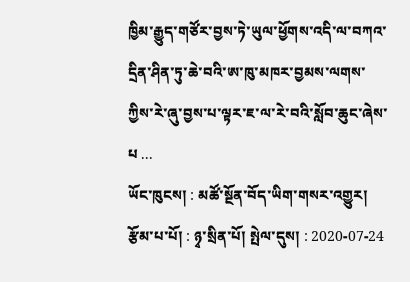ཁྱིམ་རྒྱུད་གཙོར་བྱས་ཏེ་ཡུལ་ཕྱོགས་འདི་ལ་བཀའ་དྲིན་ཤིན་ཏུ་ཆེ་བའི་ཨ་ཁུ་མཁར་བྱམས་ལགས་ཀྱིས་རེ་ཞུ་བྱས་པ་ལྟར་ཇ་ལ་རེ་བའི་སློབ་ཆུང་ཞེས་པ ...
ཡོང་ཁུངས། : མཚོ་སྔོན་བོད་ཡིག་གསར་འགྱུར། རྩོམ་པ་པོ། : ཉྭ་སྲིན་པོ། སྤེལ་དུས། : 2020-07-24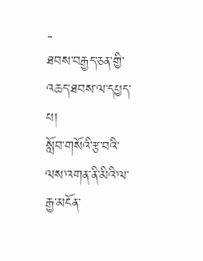-
ཐབས་བརྒྱད་ཅན་གྱི་འཆད་ཐབས་ལ་དཔྱད་པ།
སློབ་གསོའི་རྩ་བའི་ལས་འགན་ནི་མིའི་ལ་རྒྱ་མངོན་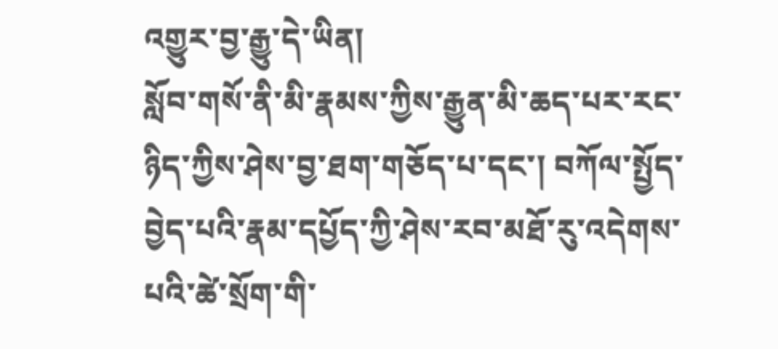འགྱུར་བྱ་རྒྱུ་དེ་ཡིན།
སློབ་གསོ་ནི་མི་རྣམས་ཀྱིས་རྒྱུན་མི་ཆད་པར་རང་ཉིད་ཀྱིས་ཤེས་བྱ་ཐག་གཅོད་པ་དང་། བཀོལ་སྤྱོད་བྱེད་པའི་རྣམ་དཔྱོད་ཀྱི་ཤེས་རབ་མཐོ་རུ་འདེགས་པའི་ཚེ་སྲོག་གི་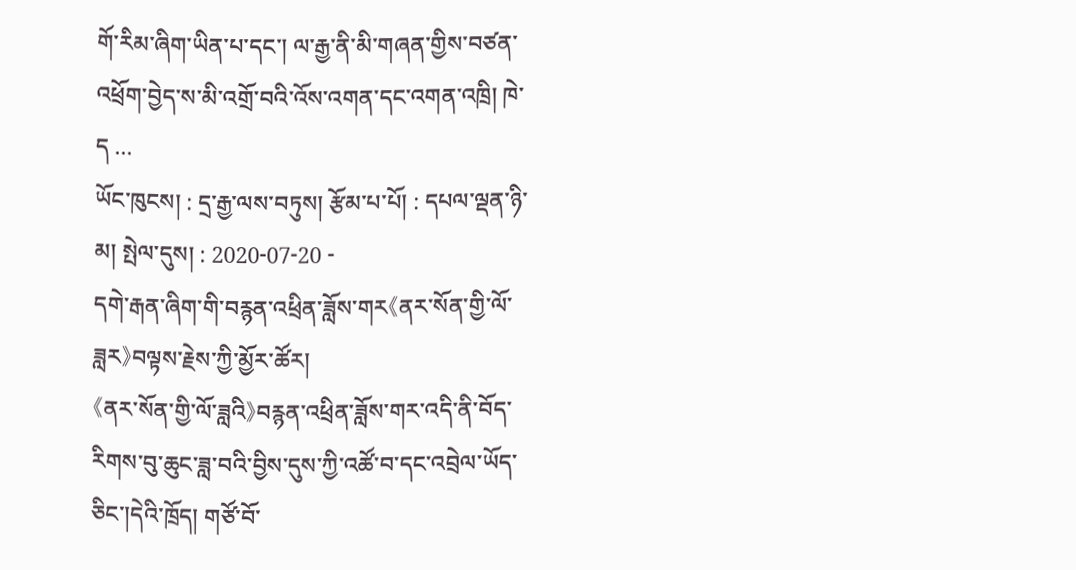གོ་རིམ་ཞིག་ཡིན་པ་དང་། ལ་རྒྱ་ནི་མི་གཞན་གྱིས་བཙན་འཕྲོག་བྱེད་ས་མི་འགྲོ་བའི་འོས་འགན་དང་འགན་འཁྲི། ཁེ་ད ...
ཡོང་ཁུངས། : དྲ་རྒྱ་ལས་བཏུས། རྩོམ་པ་པོ། : དཔལ་ལྡན་ཉི་མ། སྤེལ་དུས། : 2020-07-20 -
དགེ་རྒན་ཞིག་གི་བརྙན་འཕྲིན་ཟློས་གར《ནར་སོན་གྱི་ལོ་ཟླར》བལྟས་རྗེས་ཀྱི་མྱོར་ཚོར།
《ནར་སོན་གྱི་ལོ་ཟླའི》བརྙན་འཕྲིན་ཟློས་གར་འདི་ནི་བོད་རིགས་བུ་ཆུང་ཟླ་བའི་བྱིས་དུས་ཀྱི་འཚོ་བ་དང་འབྲེལ་ཡོད་ཅིང་།དེའི་ཁྲོད། གཙོ་བོ་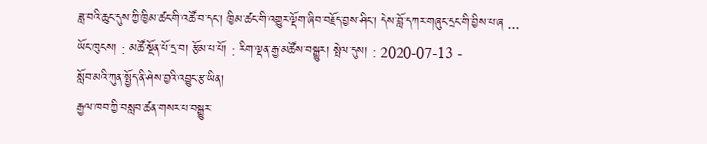ཟླ་བའི་ཆུང་དུས་ཀྱི་ཁྱིམ་ཚང་གི་འཚོ་བ་དང་། ཁྱིམ་ཚང་གི་འགྱུར་ལྡོག་ཞིབ་བརྗོད་བྱས་ཤིང་། དེས་བློ་དཀར་གཞུང་དྲང་གི་བྱིས་པ་ཞ ...
ཡོང་ཁུངས། : མཚོ་སྔོན་པོ་དྲ་བ། རྩོམ་པ་པོ། : རིག་ལྡན་རྒྱ་མཚོས་བསྒྱུར། སྤེལ་དུས། : 2020-07-13 -
སློབ་མའི་ཀུན་སྤྱོད་ནི་ཤེས་བྱའི་འབྱུང་རྩ་ཡིན།
རྒྱལ་ཁབ་ཀྱི་བསླབ་ཚན་གསར་པ་བསྒྱུར་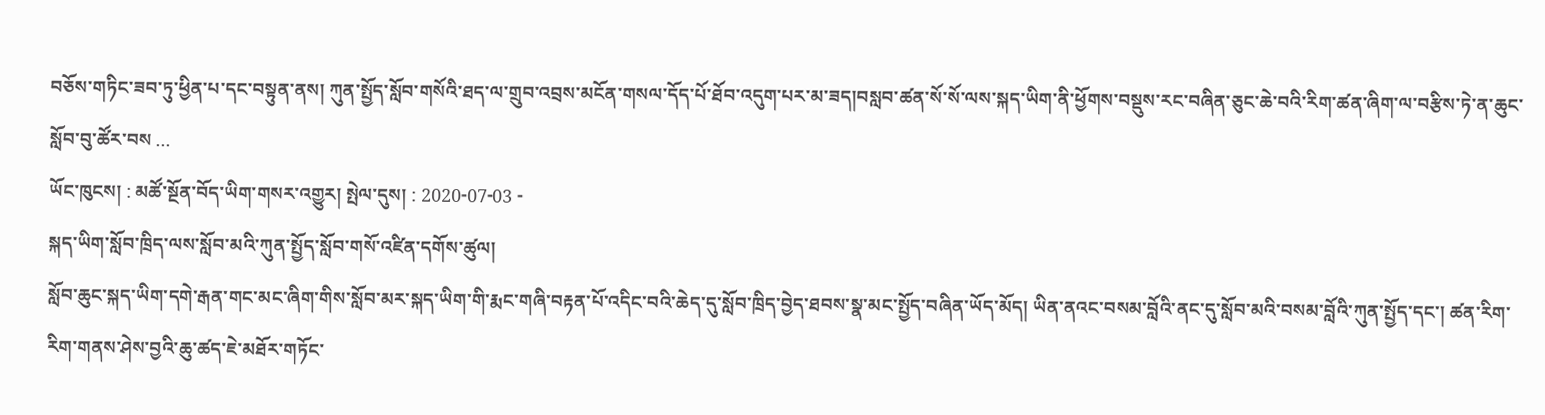བཅོས་གཏིང་ཟབ་ཏུ་ཕྱིན་པ་དང་བསྟུན་ནས། ཀུན་སྤྱོད་སློབ་གསོའི་ཐད་ལ་གྲུབ་འབྲས་མངོན་གསལ་དོད་པོ་ཐོབ་འདུག་པར་མ་ཟད།བསླབ་ཚན་སོ་སོ་ལས་སྐད་ཡིག་ནི་ཕྱོགས་བསྡུས་རང་བཞིན་ཅུང་ཆེ་བའི་རིག་ཚན་ཞིག་ལ་བརྩིས་ཏེ་ན་ཆུང་སློབ་བུ་ཚོར་བས ...
ཡོང་ཁུངས། : མཚོ་སྔོན་བོད་ཡིག་གསར་འགྱུར། སྤེལ་དུས། : 2020-07-03 -
སྐད་ཡིག་སློབ་ཁྲིད་ལས་སློབ་མའི་ཀུན་སྤྱོད་སློབ་གསོ་འཛིན་དགོས་ཚུལ།
སློབ་ཆུང་སྐད་ཡིག་དགེ་རྒན་གང་མང་ཞིག་གིས་སློབ་མར་སྐད་ཡིག་གི་རྨང་གཞི་བརྟན་པོ་འདིང་བའི་ཆེད་དུ་སློབ་ཁྲིད་བྱེད་ཐབས་སྣ་མང་སྤྱོད་བཞིན་ཡོད་མོད། ཡིན་ནའང་བསམ་བློའི་ནང་དུ་སློབ་མའི་བསམ་བློའི་ཀུན་སྤྱོད་དང་། ཚན་རིག་རིག་གནས་ཤེས་བྱའི་ཆུ་ཚད་ཇེ་མཐོར་གཏོང་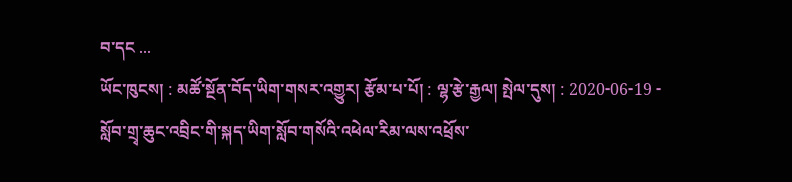བ་དང ...
ཡོང་ཁུངས། : མཚོ་སྔོན་བོད་ཡིག་གསར་འགྱུར། རྩོམ་པ་པོ། : ལྷ་རྩེ་རྒྱལ། སྤེལ་དུས། : 2020-06-19 -
སློབ་གྲྭ་ཆུང་འབྲིང་གི་སྐད་ཡིག་སློབ་གསོའི་འཕེལ་རིམ་ལས་འཕྲོས་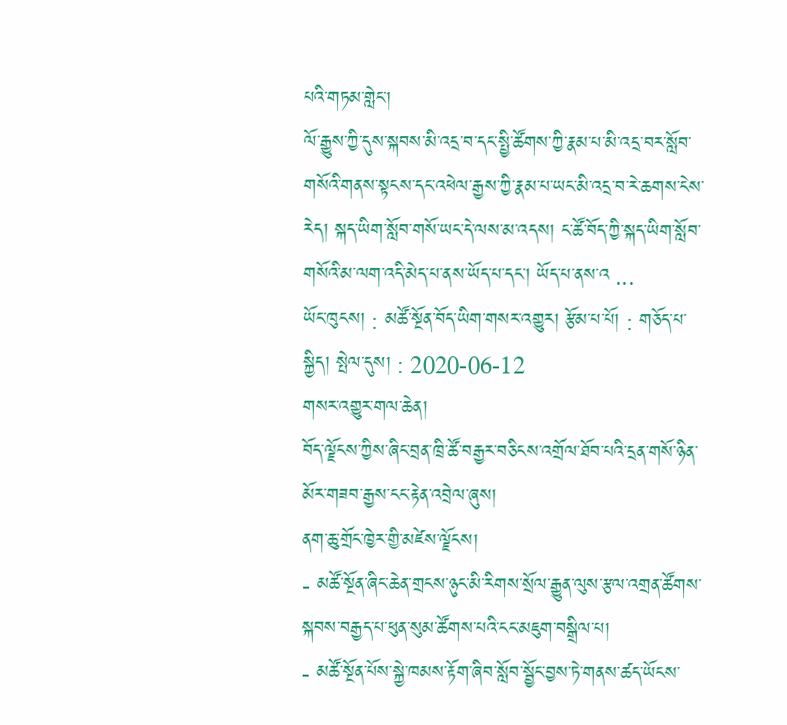པའི་གཏམ་གླེང་།
ལོ་རྒྱུས་ཀྱི་དུས་སྐབས་མི་འདྲ་བ་དང་སྤྱི་ཚོགས་ཀྱི་རྣམ་པ་མི་འདྲ་བར་སློབ་གསོའི་གནས་སྟངས་དང་འཕེལ་རྒྱས་ཀྱི་རྣམ་པ་ཡང་མི་འདྲ་བ་རེ་ཆགས་ངེས་རེད། སྐད་ཡིག་སློབ་གསོ་ཡང་དེ་ལས་མ་འདས། ང་ཚོ་བོད་ཀྱི་སྐད་ཡིག་སློབ་གསོའི་མ་ལག་འདི་མེད་པ་ནས་ཡོད་པ་དང་། ཡོད་པ་ནས་འ ...
ཡོང་ཁུངས། : མཚོ་སྔོན་བོད་ཡིག་གསར་འགྱུར། རྩོམ་པ་པོ། : གཅོད་པ་སྐྱིད། སྤེལ་དུས། : 2020-06-12
གསར་འགྱུར་གལ་ཆེན།
བོད་ལྗོངས་ཀྱིས་ཞིང་བྲན་ཁྲི་ཚོ་བརྒྱར་བཅིངས་འགྲོལ་ཐོབ་པའི་དྲན་གསོ་ཉིན་མོར་གཟབ་རྒྱས་ངང་རྟེན་འབྲེལ་ཞུས།
ནག་ཆུ་གྲོང་ཁྱེར་གྱི་མཛེས་ལྗོངས།
- མཚོ་སྔོན་ཞིང་ཆེན་གྲངས་ཉུང་མི་རིགས་སྲོལ་རྒྱུན་ལུས་རྩལ་འགྲན་ཚོགས་སྐབས་བརྒྱད་པ་ཕུན་སུམ་ཚོགས་པའི་ངང་མཇུག་བསྒྲིལ་པ།
- མཚོ་སྔོན་པོས་སྐྱེ་ཁམས་རྟོག་ཞིབ་སློབ་སྦྱོང་བྱས་ཏེ་གནས་ཚད་ཡོངས་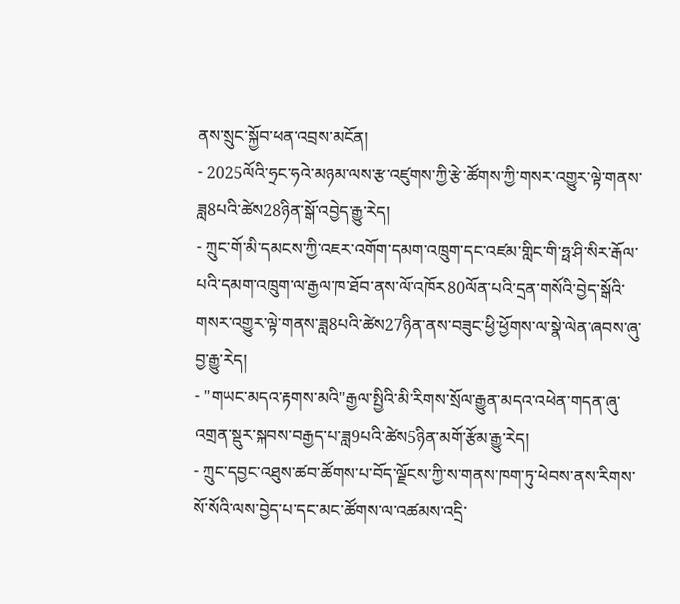ནས་སྲུང་སྐྱོབ་ཕན་འབྲས་མངོན།
- 2025ལོའི་ཧྲང་ཧའེ་མཉམ་ལས་རྩ་འཛུགས་ཀྱི་རྩེ་ཚོགས་ཀྱི་གསར་འགྱུར་ལྟེ་གནས་ཟླ8པའི་ཚེས28ཉིན་སྒོ་འབྱེད་རྒྱུ་རེད།
- ཀྲུང་གོ་མི་དམངས་ཀྱི་འཇར་འགོག་དམག་འཁྲུག་དང་འཛམ་གླིང་གི་ཧྥ་ཤི་སིར་རྒོལ་པའི་དམག་འཁྲུག་ལ་རྒྱལ་ཁ་ཐོབ་ནས་ལོ་འཁོར80ལོན་པའི་དྲན་གསོའི་བྱེད་སྒོའི་གསར་འགྱུར་ལྟེ་གནས་ཟླ8པའི་ཚེས27ཉིན་ནས་བཟུང་ཕྱི་ཕྱོགས་ལ་སྣེ་ལེན་ཞབས་ཞུ་བྱ་རྒྱུ་རེད།
- "གཡང་མདའ་རྟགས་མའི"རྒྱལ་སྤྱིའི་མི་རིགས་སྲོལ་རྒྱུན་མདའ་འཕེན་གདན་ཞུ་འགྲན་སྡུར་སྐབས་བརྒྱད་པ་ཟླ9པའི་ཚེས5ཉིན་མགོ་རྩོམ་རྒྱུ་རེད།
- ཀྲུང་དབྱང་འཐུས་ཚབ་ཚོགས་པ་བོད་ལྗོངས་ཀྱི་ས་གནས་ཁག་ཏུ་ཕེབས་ནས་རིགས་སོ་སོའི་ལས་བྱེད་པ་དང་མང་ཚོགས་ལ་འཚམས་འདྲི་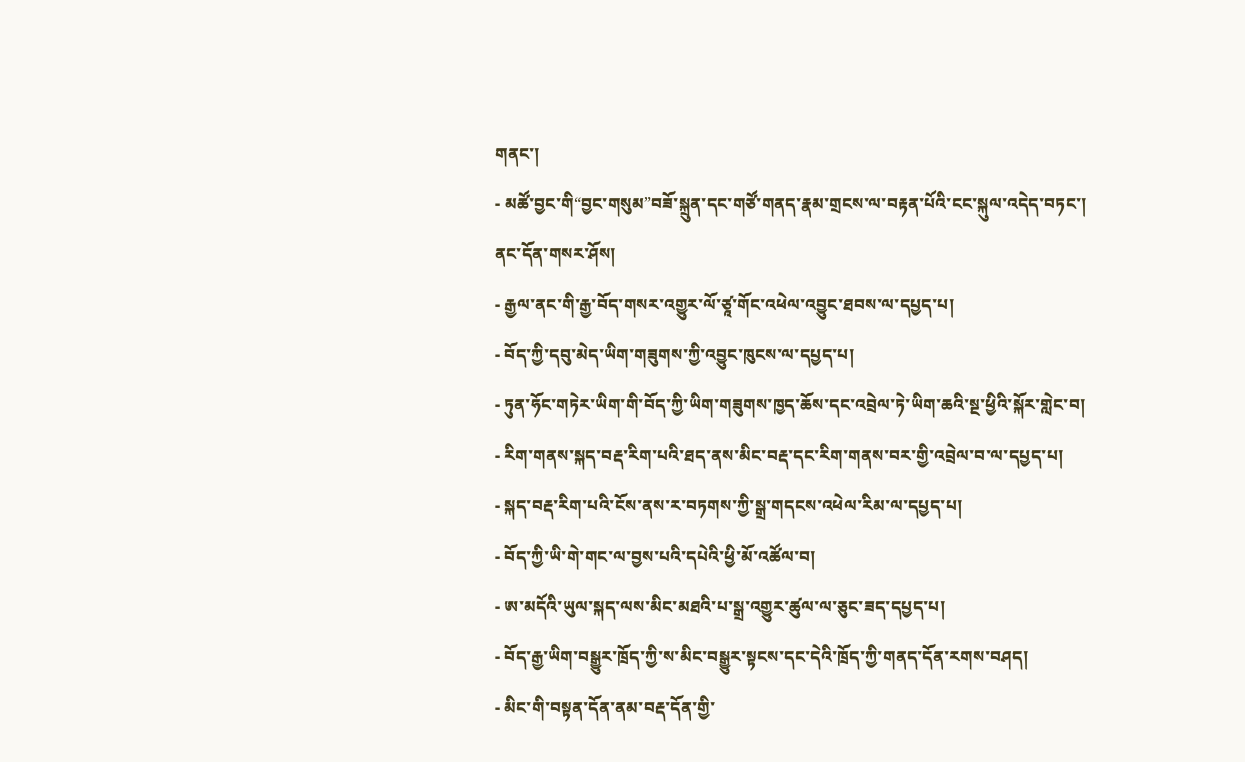གནང་།
- མཚོ་བྱང་གི“བྱང་གསུམ”བཟོ་སྐྲུན་དང་གཙོ་གནད་རྣམ་གྲངས་ལ་བརྟན་པོའི་ངང་སྐུལ་འདེད་བཏང་།
ནང་དོན་གསར་ཤོས།
- རྒྱལ་ནང་གི་རྒྱ་བོད་གསར་འགྱུར་ལོ་ཙཱ་གོང་འཕེལ་འབྱུང་ཐབས་ལ་དཔྱད་པ།
- བོད་ཀྱི་དབུ་མེད་ཡིག་གཟུགས་ཀྱི་འབྱུང་ཁུངས་ལ་དཔྱད་པ།
- ཏུན་ཧོང་གཏེར་ཡིག་གི་བོད་ཀྱི་ཡིག་གཟུགས་ཁྱད་ཆོས་དང་འབྲེལ་ཏེ་ཡིག་ཆའི་སྔ་ཕྱིའི་སྐོར་གླེང་བ།
- རིག་གནས་སྐད་བརྡ་རིག་པའི་ཐད་ནས་མིང་བརྡ་དང་རིག་གནས་བར་གྱི་འབྲེལ་བ་ལ་དཔྱད་པ།
- སྐད་བརྡ་རིག་པའི་ངོས་ནས་ར་བཏགས་ཀྱི་སྒྲ་གདངས་འཕེལ་རིམ་ལ་དཔྱད་པ།
- བོད་ཀྱི་ཡི་གེ་གང་ལ་བྱས་པའི་དཔེའི་ཕྱི་མོ་འཚོལ་བ།
- ཨ་མདོའི་ཡུལ་སྐད་ལས་མིང་མཐའི་པ་སྒྲ་འགྱུར་ཚུལ་ལ་ཅུང་ཟད་དཔྱད་པ།
- བོད་རྒྱ་ཡིག་བསྒྱུར་ཁྲོད་ཀྱི་ས་མིང་བསྒྱུར་སྟངས་དང་དེའི་ཁྲོད་ཀྱི་གནད་དོན་རགས་བཤད།
- མིང་གི་བསྟན་དོན་ནམ་བརྡ་དོན་གྱི་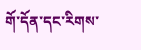གོ་དོན་དང་རིགས་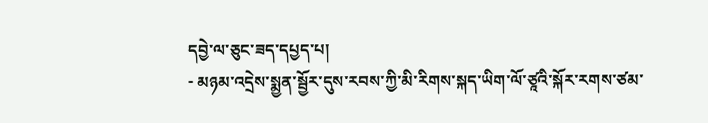དབྱེ་ལ་ཅུང་ཟད་དཔྱད་པ།
- མཉམ་འདྲེས་སྨྱན་སྦྱོར་དུས་རབས་ཀྱི་མི་རིགས་སྐད་ཡིག་ལོ་ཙཱའི་སྐོར་རགས་ཙམ་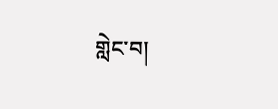གླེང་བ།